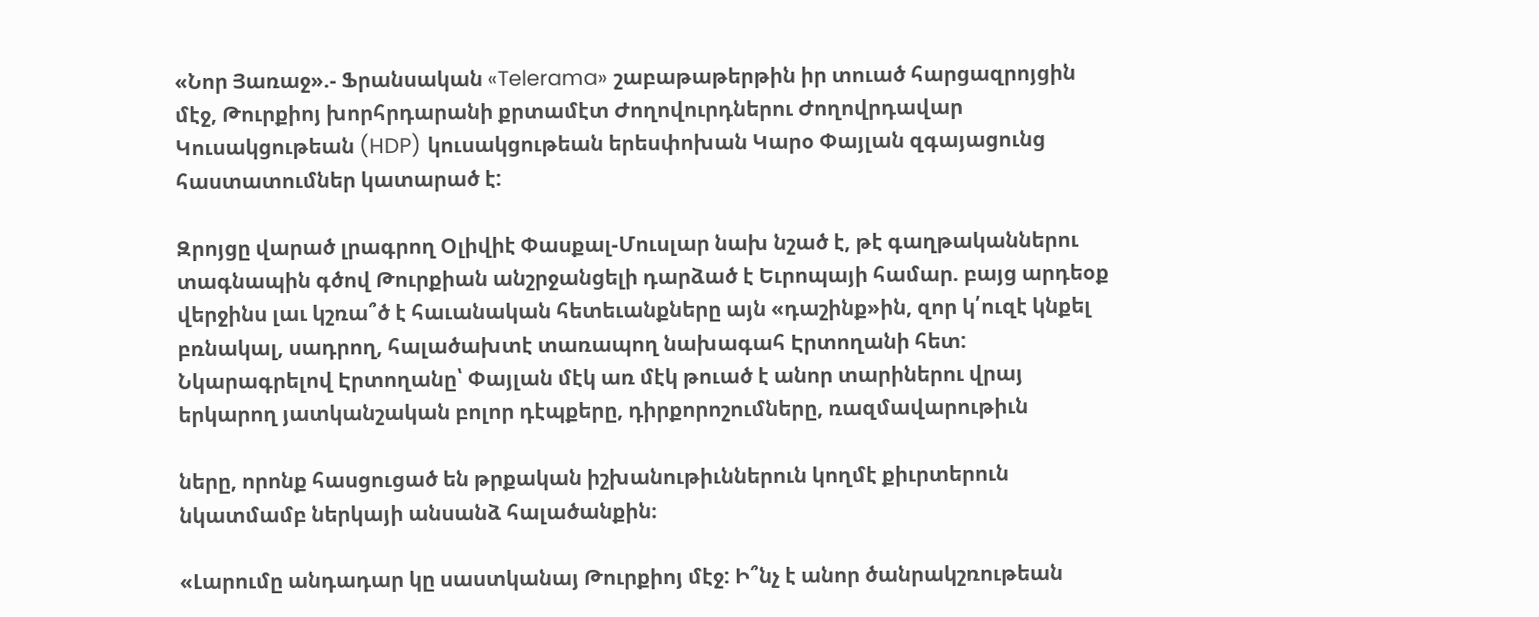«Նոր Յառաջ».- Ֆրանսական «Telerama» շաբաթաթերթին իր տուած հարցազրոյցին մէջ, Թուրքիոյ խորհրդարանի քրտամէտ Ժողովուրդներու Ժողովրդավար Կուսակցութեան (HDP) կուսակցութեան երեսփոխան Կարօ Փայլան զգայացունց հաստատումներ կատարած է:

Զրոյցը վարած լրագրող Օլիվիէ Փասքալ-Մուսլար նախ նշած է, թէ գաղթականներու տագնապին գծով Թուրքիան անշրջանցելի դարձած է Եւրոպայի համար. բայց արդեօք վերջինս լաւ կշռա՞ծ է հաւանական հետեւանքները այն «դաշինք»ին, զոր կ՛ուզէ կնքել բռնակալ, սադրող, հալածախտէ տառապող նախագահ Էրտողանի հետ: Նկարագրելով Էրտողանը՝ Փայլան մէկ առ մէկ թուած է անոր տարիներու վրայ երկարող յատկանշական բոլոր դէպքերը, դիրքորոշումները, ռազմավարութիւն

ները, որոնք հասցուցած են թրքական իշխանութիւններուն կողմէ քիւրտերուն նկատմամբ ներկայի անսանձ հալածանքին։

«Լարումը անդադար կը սաստկանայ Թուրքիոյ մէջ: Ի՞նչ է անոր ծանրակշռութեան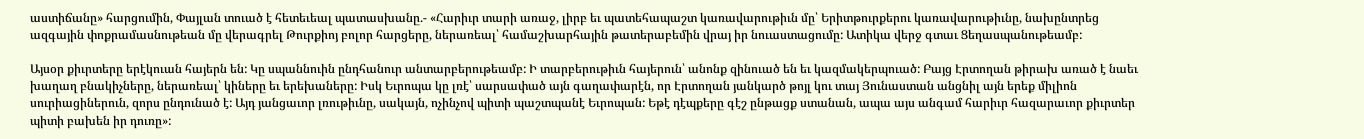աստիճանը» հարցումին, Փայլան տուած է հետեւեալ պատասխանը.- «Հարիւր տարի առաջ, լիրբ եւ պատեհապաշտ կառավարութիւն մը՝ Երիտթուրքերու կառավարութիւնը, նախընտրեց ազգային փոքրամասնութեան մը վերագրել Թուրքիոյ բոլոր հարցերը, ներառեալ՝ համաշխարհային թատերաբեմին վրայ իր նուաստացումը: Ատիկա վերջ գտաւ Ցեղասպանութեամբ:

Այսօր քիւրտերը երէկուան հայերն են: Կը սպաննուին ընդհանուր անտարբերութեամբ: Ի տարբերութիւն հայերուն՝ անոնք զինուած են եւ կազմակերպուած: Բայց Էրտողան թիրախ առած է նաեւ խաղաղ բնակիչները, ներառեալ՝ կիները եւ երեխաները: Իսկ Եւրոպա կը լռէ՝ սարսափած այն գաղափարէն, որ Էրտողան յանկարծ թոյլ կու տայ Յունաստան անցնիլ այն երեք միլիոն սուրիացիներուն, զորս ընդունած է: Այդ յանցաւոր լռութիւնը, սակայն, ոչինչով պիտի պաշտպանէ Եւրոպան: Եթէ դէպքերը գէշ ընթացք ստանան, ապա այս անգամ հարիւր հազարաւոր քիւրտեր պիտի բախեն իր դուռը»: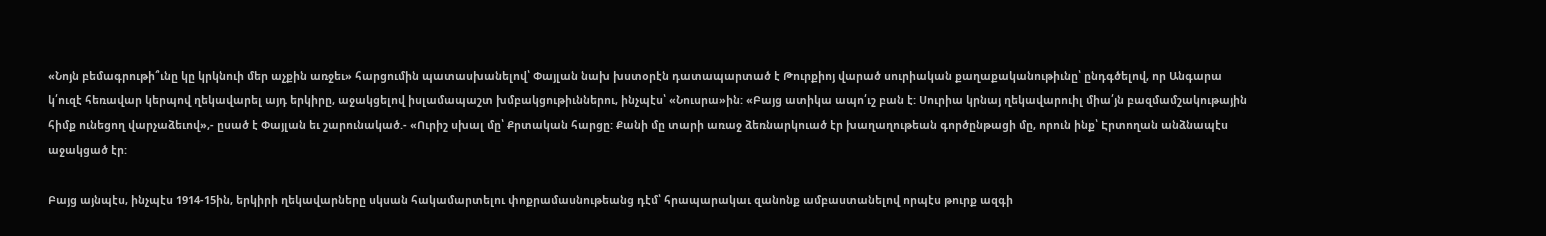«Նոյն բեմագրութի՞ւնը կը կրկնուի մեր աչքին առջեւ» հարցումին պատասխանելով՝ Փայլան նախ խստօրէն դատապարտած է Թուրքիոյ վարած սուրիական քաղաքականութիւնը՝ ընդգծելով, որ Անգարա կ՛ուզէ հեռավար կերպով ղեկավարել այդ երկիրը, աջակցելով իսլամապաշտ խմբակցութիւններու, ինչպէս՝ «Նուսրա»ին: «Բայց ատիկա ապո՛ւշ բան է: Սուրիա կրնայ ղեկավարուիլ միա՛յն բազմամշակութային հիմք ունեցող վարչաձեւով»,- ըսած է Փայլան եւ շարունակած.- «Ուրիշ սխալ մը՝ Քրտական հարցը: Քանի մը տարի առաջ ձեռնարկուած էր խաղաղութեան գործընթացի մը, որուն ինք՝ Էրտողան անձնապէս աջակցած էր:

Բայց այնպէս, ինչպէս 1914-15ին, երկիրի ղեկավարները սկսան հակամարտելու փոքրամասնութեանց դէմ՝ հրապարակաւ զանոնք ամբաստանելով որպէս թուրք ազգի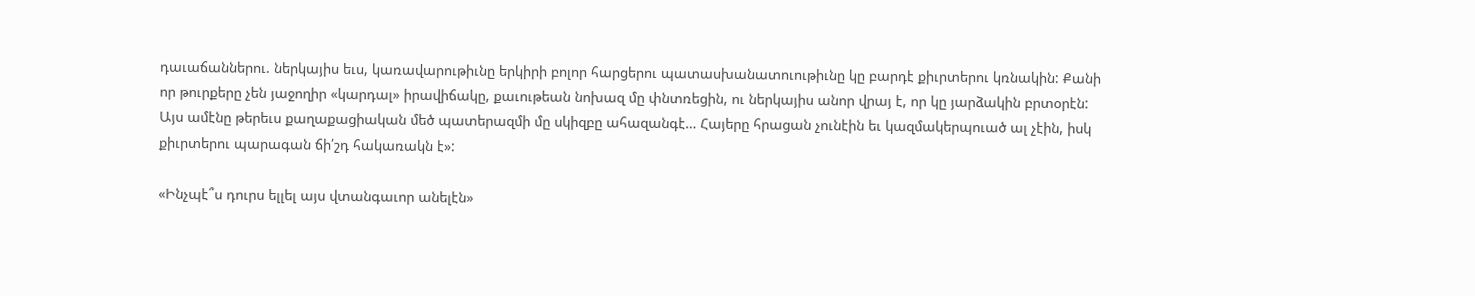դաւաճաններու. ներկայիս եւս, կառավարութիւնը երկիրի բոլոր հարցերու պատասխանատուութիւնը կը բարդէ քիւրտերու կռնակին: Քանի որ թուրքերը չեն յաջողիր «կարդալ» իրավիճակը, քաւութեան նոխազ մը փնտռեցին, ու ներկայիս անոր վրայ է, որ կը յարձակին բրտօրէն: Այս ամէնը թերեւս քաղաքացիական մեծ պատերազմի մը սկիզբը ահազանգէ… Հայերը հրացան չունէին եւ կազմակերպուած ալ չէին, իսկ քիւրտերու պարագան ճի՛շդ հակառակն է»:

«Ինչպէ՞ս դուրս ելլել այս վտանգաւոր անելէն»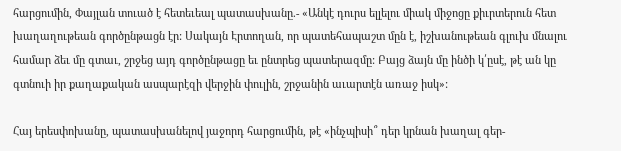հարցումին, Փայլան տուած է հետեւեալ պատասխանը.- «Անկէ դուրս ելլելու միակ միջոցը քիւրտերուն հետ խաղաղութեան գործընթացն էր: Սակայն Էրտողան, որ պատեհապաշտ մըն է, իշխանութեան գլուխ մնալու համար ձեւ մը գտաւ, շրջեց այդ գործընթացը եւ ընտրեց պատերազմը: Բայց ձայն մը ինծի կ՛ըսէ, թէ ան կը գտնուի իր քաղաքական ասպարէզի վերջին փուլին, շրջանին աւարտէն առաջ իսկ»:

Հայ երեսփոխանը, պատասխանելով յաջորդ հարցումին, թէ «ինչպիսի՞ դեր կրնան խաղալ գեր-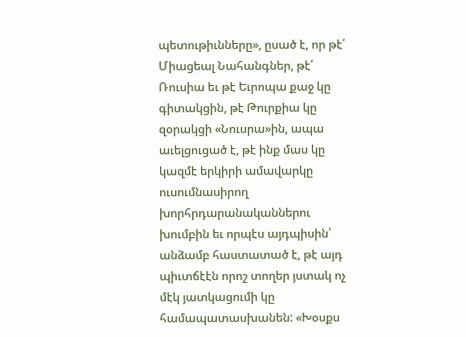պետութիւնները», ըսած է, որ թէ՛ Միացեալ Նահանգներ, թէ՛ Ռուսիա եւ թէ Եւրոպա քաջ կը գիտակցին, թէ Թուրքիա կը զօրակցի «Նուսրա»ին, ապա աւելցուցած է, թէ ինք մաս կը կազմէ երկիրի ամավարկը ուսումնասիրող խորհրդարանականներու խումբին եւ որպէս այդպիսին՝ անձամբ հաստատած է, թէ այդ պիւտճէէն որոշ տողեր յստակ ոչ մէկ յատկացումի կը համապատասխանեն: «Խօսքս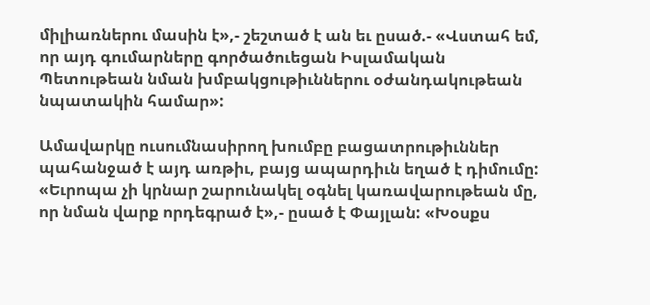միլիառներու մասին է»,- շեշտած է ան եւ ըսած.- «Վստահ եմ, որ այդ գումարները գործածուեցան Իսլամական Պետութեան նման խմբակցութիւններու օժանդակութեան նպատակին համար»:

Ամավարկը ուսումնասիրող խումբը բացատրութիւններ պահանջած է այդ առթիւ, բայց ապարդիւն եղած է դիմումը: «Եւրոպա չի կրնար շարունակել օգնել կառավարութեան մը, որ նման վարք որդեգրած է»,- ըսած է Փայլան: «Խօսքս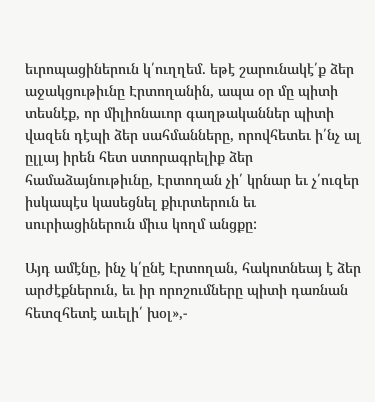եւրոպացիներուն կ՛ուղղեմ. եթէ շարունակէ՛ք ձեր աջակցութիւնը Էրտողանին, ապա օր մը պիտի տեսնէք, որ միլիոնաւոր գաղթականներ պիտի վազեն դէպի ձեր սահմանները, որովհետեւ ի՛նչ ալ ըլլայ իրեն հետ ստորագրելիք ձեր համաձայնութիւնը, Էրտողան չի՛ կրնար եւ չ՛ուզեր իսկապէս կասեցնել քիւրտերուն եւ սուրիացիներուն միւս կողմ անցքը:

Այդ ամէնը, ինչ կ՛ընէ Էրտողան, հակոտնեայ է ձեր արժէքներուն, եւ իր որոշումները պիտի դառնան հետզհետէ աւելի՛ խօլ»,-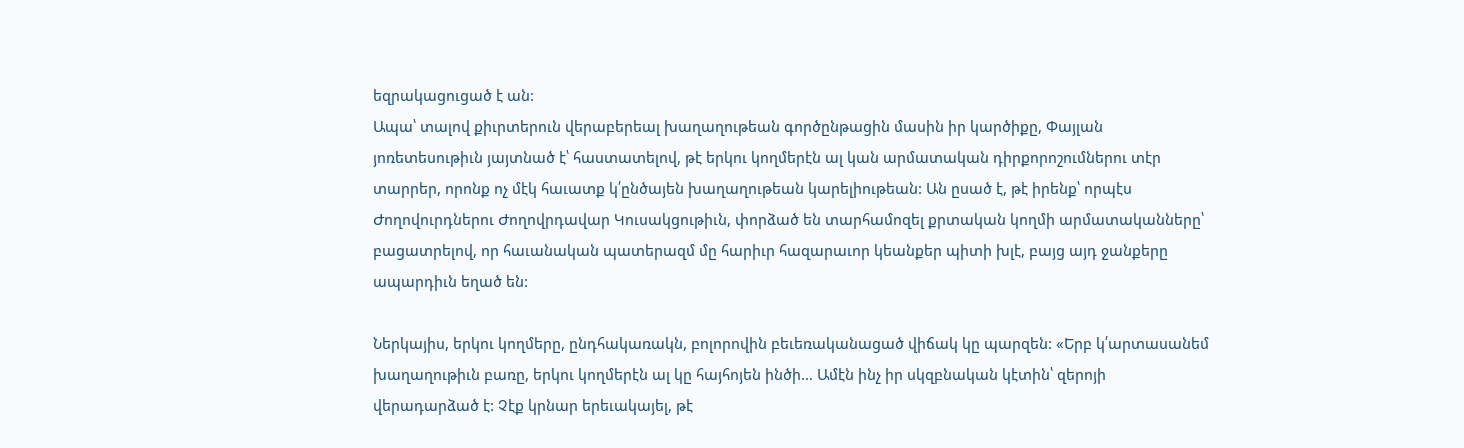եզրակացուցած է ան:
Ապա՝ տալով քիւրտերուն վերաբերեալ խաղաղութեան գործընթացին մասին իր կարծիքը, Փայլան յոռետեսութիւն յայտնած է՝ հաստատելով, թէ երկու կողմերէն ալ կան արմատական դիրքորոշումներու տէր տարրեր, որոնք ոչ մէկ հաւատք կ՛ընծայեն խաղաղութեան կարելիութեան: Ան ըսած է, թէ իրենք՝ որպէս Ժողովուրդներու Ժողովրդավար Կուսակցութիւն, փորձած են տարհամոզել քրտական կողմի արմատականները՝ բացատրելով, որ հաւանական պատերազմ մը հարիւր հազարաւոր կեանքեր պիտի խլէ, բայց այդ ջանքերը ապարդիւն եղած են:

Ներկայիս, երկու կողմերը, ընդհակառակն, բոլորովին բեւեռականացած վիճակ կը պարզեն: «Երբ կ՛արտասանեմ խաղաղութիւն բառը, երկու կողմերէն ալ կը հայհոյեն ինծի… Ամէն ինչ իր սկզբնական կէտին՝ զերոյի վերադարձած է: Չէք կրնար երեւակայել, թէ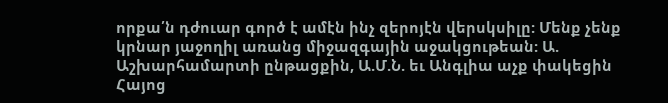որքա՛ն դժուար գործ է ամէն ինչ զերոյէն վերսկսիլը: Մենք չենք կրնար յաջողիլ առանց միջազգային աջակցութեան: Ա. Աշխարհամարտի ընթացքին, Ա.Մ.Ն. եւ Անգլիա աչք փակեցին Հայոց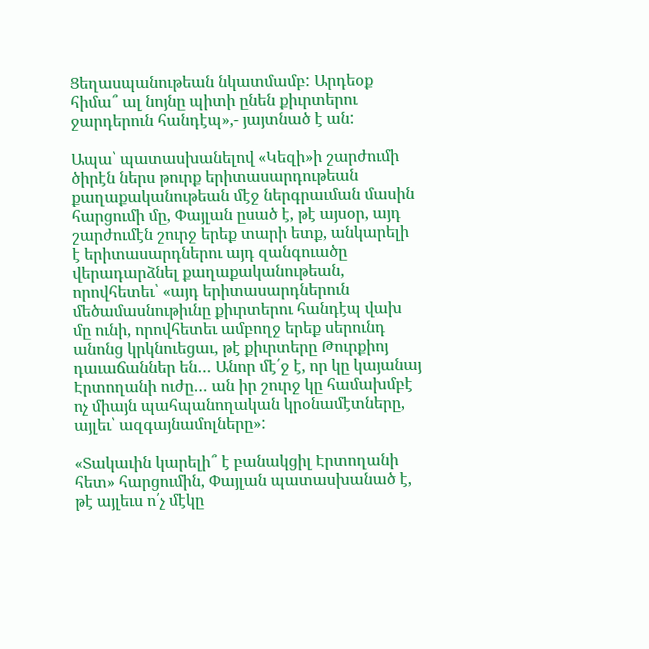Ցեղասպանութեան նկատմամբ: Արդեօք հիմա՞ ալ նոյնը պիտի ընեն քիւրտերու ջարդերուն հանդէպ»,- յայտնած է ան:

Ապա՝ պատասխանելով «Կեզի»ի շարժումի ծիրէն ներս թուրք երիտասարդութեան քաղաքականութեան մէջ ներգրաւման մասին հարցումի մը, Փայլան ըսած է, թէ այսօր, այդ շարժումէն շուրջ երեք տարի ետք, անկարելի է երիտասարդներու այդ զանգուածը վերադարձնել քաղաքականութեան, որովհետեւ՝ «այդ երիտասարդներուն մեծամասնութիւնը քիւրտերու հանդէպ վախ մը ունի, որովհետեւ ամբողջ երեք սերունդ անոնց կրկնուեցաւ, թէ քիւրտերը Թուրքիոյ դաւաճաններ են… Անոր մէ՛ջ է, որ կը կայանայ Էրտողանի ուժը… ան իր շուրջ կը համախմբէ ոչ միայն պահպանողական կրօնամէտները, այլեւ՝ ազգայնամոլները»:

«Տակաւին կարելի՞ է բանակցիլ Էրտողանի հետ» հարցումին, Փայլան պատասխանած է, թէ այլեւս ո՛չ մէկը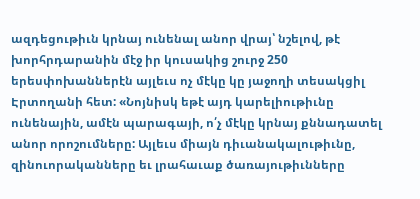ազդեցութիւն կրնայ ունենալ անոր վրայ՝ նշելով, թէ խորհրդարանին մէջ իր կուսակից շուրջ 250 երեսփոխաններէն այլեւս ոչ մէկը կը յաջողի տեսակցիլ Էրտողանի հետ: «Նոյնիսկ եթէ այդ կարելիութիւնը ունենային, ամէն պարագայի, ո՛չ մէկը կրնայ քննադատել անոր որոշումները: Այլեւս միայն դիւանակալութիւնը, զինուորականները եւ լրահաւաք ծառայութիւնները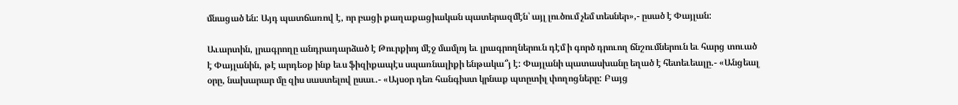մնացած են: Այդ պատճառով է, որ բացի քաղաքացիական պատերազմէն՝ այլ լուծում չեմ տեսներ»,- ըսած է Փայլան:

Աւարտին, լրագրողը անդրադարձած է Թուրքիոյ մէջ մամլոյ եւ լրագրողներուն դէմ ի գործ դրուող ճնշումներուն եւ հարց տուած է Փայլանին, թէ արդեօք ինք եւս ֆիզիքապէս սպառնալիքի ենթակա՞յ է: Փայլանի պատասխանը եղած է հետեւեալը.- «Անցեալ օրը, նախարար մը զիս սաստելով ըսաւ.- «Այսօր դեռ հանգիստ կրնաք պտըտիլ փողոցները: Բայց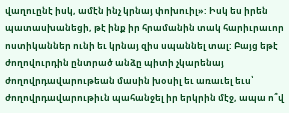վաղուընէ իսկ, ամէն ինչ կրնայ փոխուիլ»: Իսկ ես իրեն պատասխանեցի, թէ ինք իր հրամանին տակ հարիւրաւոր ոստիկաններ ունի եւ կրնայ զիս սպաննել տալ: Բայց եթէ ժողովուրդին ընտրած անձը պիտի չկարենայ ժողովրդավարութեան մասին խօսիլ եւ առաւել եւս՝ ժողովրդավարութիւն պահանջել իր երկրին մէջ, ապա ո՞վ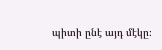պիտի ընէ այդ մէկը։